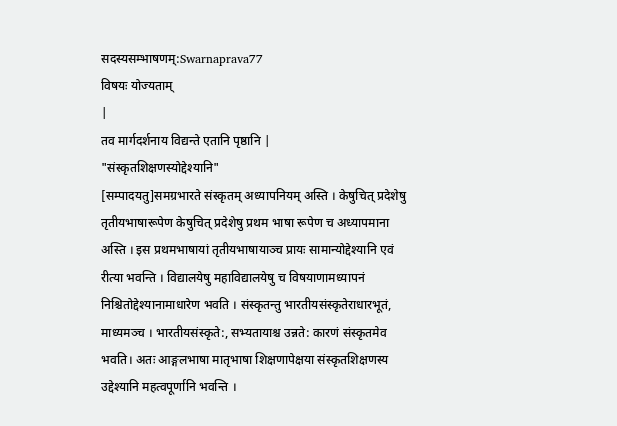सदस्यसम्भाषणम्:Swarnaprava77
विषयः योज्यताम्
|
तव मार्गदर्शनाय विद्यन्ते एतानि पृष्ठानि |
"संस्कृतशिक्षणस्योद्देश्यानि"
[सम्पादयतु]समग्रभारते संस्कृतम् अध्यापनियम् अस्ति । केषुचित् प्रदेशेषु तृतीयभाषारूपेण केषुचित् प्रदेशेषु प्रथम भाषा रूपेण च अध्यापमाना अस्ति । इस प्रथमभाषायां तृतीयभाषायाञ्च प्रायः सामान्योद्देश्यानि एवं रीत्या भवन्ति । विद्यालयेषु महाविद्यालयेषु च विषयाणामध्यापनं निश्चितोद्देश्यानामाधारेण भवति । संस्कृतन्तु भारतीयसंस्कृतेराधारभूतं, माध्यमञ्च । भारतीयसंस्कृते:, सभ्यतायाश्च उन्नते: कारणं संस्कृतमेव भवति। अतः आङ्गलभाषा मातृभाषा शिक्षणापेक्षया संस्कृतशिक्षणस्य उद्देश्यानि महत्वपूर्णानि भवन्ति ।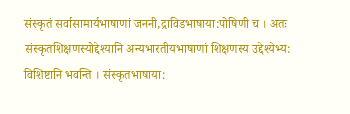संस्कृतं सर्वासामार्यभाषाणां जननी,द्राविडभाषाया:पोषिणी च । अतः संस्कृतशिक्षणस्योद्देश्यानि अन्यभारतीयभाषाणां शिक्षणस्य उद्देश्येभ्य: विशिष्टानि भवन्ति । संस्कृतभाषाया: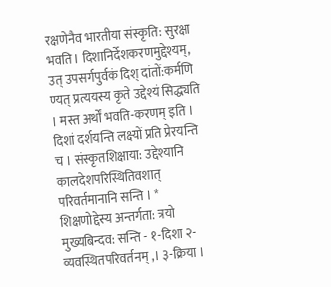रक्षणेनैव भारतीया संस्कृति: सुरक्षा भवति। दिशानिर्देशकरणमुद्देश्यम्, उत् उपसर्गपुर्वकं दिश् दांतों:कर्मणि ण्यत् प्रत्ययस्य कृते उद्देश्यं सिद्ध्यति । मस्त अर्थों भवति-करणम् इति । दिशां दर्शयन्ति लक्ष्यों प्रति प्रेरयन्ति च । संस्कृतशिक्षाया: उद्देश्यानि कालदेशपरिस्थितिवशात् परिवर्तमानानि सन्ति । * शिक्षणोद्देस्य अन्तर्गता: त्रयो मुख्यबिन्दव: सन्ति - १-दिशा २-व्यवस्थितपरिवर्तनम् ,। ३-क्रिया ।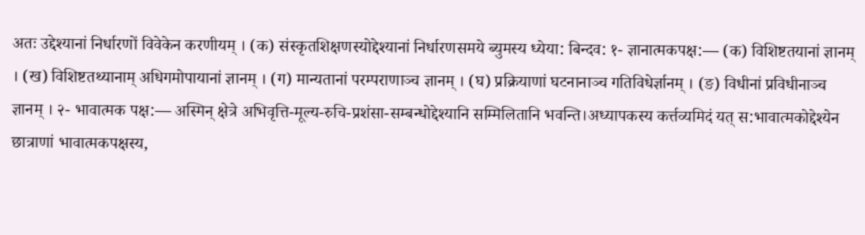अतः उद्देश्यानां निर्धारणों विवेकेन करणीयम् । (क) संस्कृतशिक्षणस्योद्देश्यानां निर्धारणसमये ब्युमस्य ध्येया: बिन्दव: १- ज्ञानात्मकपक्ष:— (क) विशिष्टतयानां ज्ञानम् । (ख) विशिष्टतथ्यानाम् अधिगमोपायानां ज्ञानम् । (ग) मान्यतानां परम्पराणाञ्च ज्ञानम् । (घ) प्रक्रियाणां घटनानाञ्च गतिविधेर्ज्ञानम् । (ङ) विधीनां प्रविधीनाञ्च ज्ञानम् । २- भावात्मक पक्ष:— अस्मिन् क्षेत्रे अभिवृत्ति-मूल्य-रुचि-प्रशंसा-सम्बन्धोद्देश्यानि सम्मिलितानि भवन्ति।अध्यापकस्य कर्त्तव्यमिदं यत् स:भावात्मकोद्देश्येन छात्राणां भावात्मकपक्षस्य,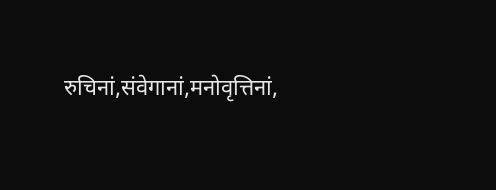रुचिनां,संवेगानां,मनोवृत्तिनां,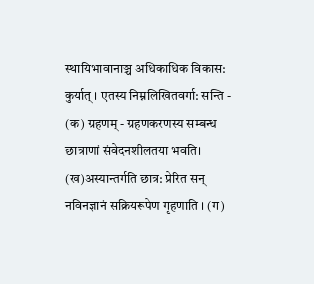स्थायिभावानाञ्च अधिकाधिक विकास: कुर्यात् । एतस्य निम्नलिखितवर्गा: सन्ति - (क) ग्रहणम् - ग्रहणकरणस्य सम्बन्ध छात्राणां संवेदनशीलतया भवति। (ख)अस्यान्तर्गति छात्र: प्रेरित सन् नविनज्ञानं सक्रियरूपेण गृहणाति । (ग)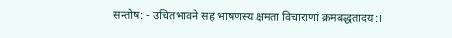सन्तोष: - उचितभावने सह भाषणस्य क्षमता विचाराणां क्रमबद्धतादय:।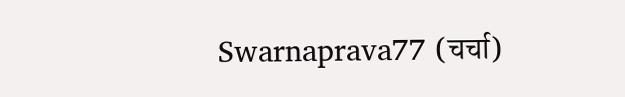Swarnaprava77 (चर्चा)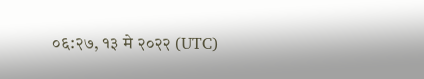०६:२७, १३ मे २०२२ (UTC)